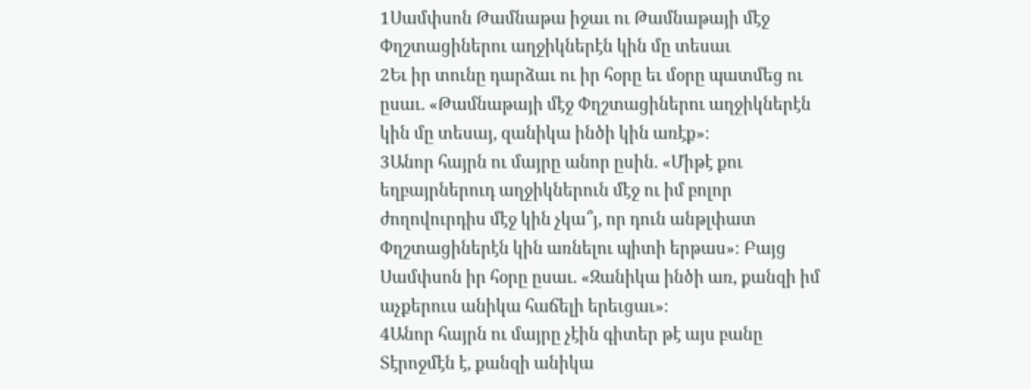1Սամփսոն Թամնաթա իջաւ ու Թամնաթայի մէջ Փղշտացիներու աղջիկներէն կին մը տեսաւ
2Եւ իր տունը դարձաւ ու իր հօրը եւ մօրը պատմեց ու ըսաւ. «Թամնաթայի մէջ Փղշտացիներու աղջիկներէն կին մը տեսայ, զանիկա ինծի կին առէք»։
3Անոր հայրն ու մայրը անոր ըսին. «Միթէ քու եղբայրներուդ աղջիկներուն մէջ ու իմ բոլոր ժողովուրդիս մէջ կին չկա՞յ, որ դուն անթլփատ Փղշտացիներէն կին առնելու պիտի երթաս»։ Բայց Սամփսոն իր հօրը ըսաւ. «Զանիկա ինծի առ, քանզի իմ աչքերուս անիկա հաճելի երեւցաւ»։
4Անոր հայրն ու մայրը չէին գիտեր թէ այս բանը Տէրոջմէն է, քանզի անիկա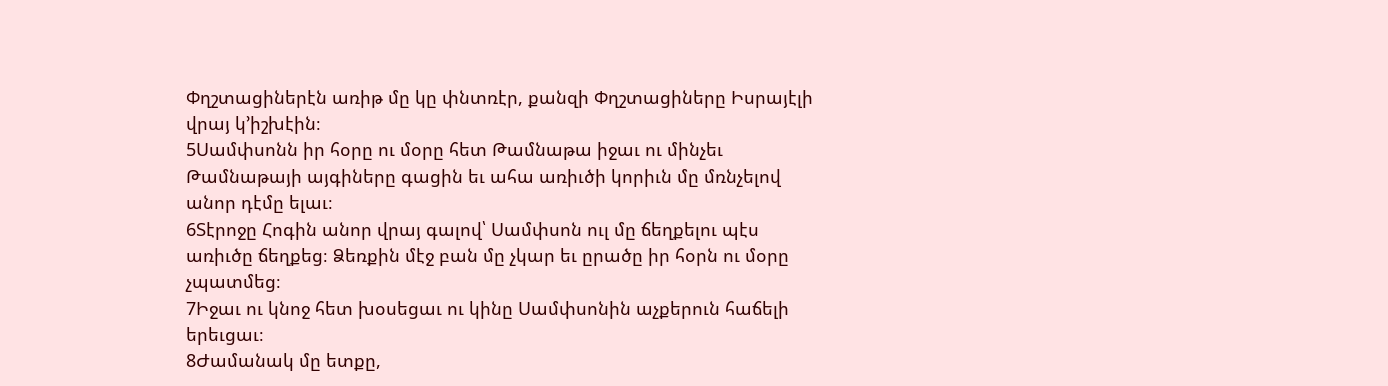Փղշտացիներէն առիթ մը կը փնտռէր, քանզի Փղշտացիները Իսրայէլի վրայ կ’իշխէին։
5Սամփսոնն իր հօրը ու մօրը հետ Թամնաթա իջաւ ու մինչեւ Թամնաթայի այգիները գացին եւ ահա առիւծի կորիւն մը մռնչելով անոր դէմը ելաւ։
6Տէրոջը Հոգին անոր վրայ գալով՝ Սամփսոն ուլ մը ճեղքելու պէս առիւծը ճեղքեց։ Ձեռքին մէջ բան մը չկար եւ ըրածը իր հօրն ու մօրը չպատմեց։
7Իջաւ ու կնոջ հետ խօսեցաւ ու կինը Սամփսոնին աչքերուն հաճելի երեւցաւ։
8Ժամանակ մը ետքը,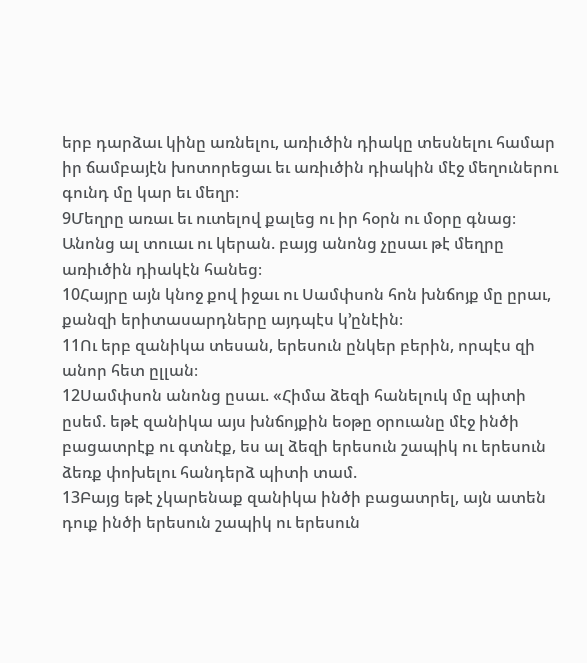երբ դարձաւ կինը առնելու, առիւծին դիակը տեսնելու համար իր ճամբայէն խոտորեցաւ եւ առիւծին դիակին մէջ մեղուներու գունդ մը կար եւ մեղր։
9Մեղրը առաւ եւ ուտելով քալեց ու իր հօրն ու մօրը գնաց։ Անոնց ալ տուաւ ու կերան. բայց անոնց չըսաւ թէ մեղրը առիւծին դիակէն հանեց։
10Հայրը այն կնոջ քով իջաւ ու Սամփսոն հոն խնճոյք մը ըրաւ, քանզի երիտասարդները այդպէս կ’ընէին։
11Ու երբ զանիկա տեսան, երեսուն ընկեր բերին, որպէս զի անոր հետ ըլլան։
12Սամփսոն անոնց ըսաւ. «Հիմա ձեզի հանելուկ մը պիտի ըսեմ. եթէ զանիկա այս խնճոյքին եօթը օրուանը մէջ ինծի բացատրէք ու գտնէք, ես ալ ձեզի երեսուն շապիկ ու երեսուն ձեռք փոխելու հանդերձ պիտի տամ.
13Բայց եթէ չկարենաք զանիկա ինծի բացատրել, այն ատեն դուք ինծի երեսուն շապիկ ու երեսուն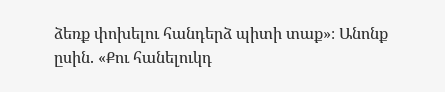ձեռք փոխելու հանդերձ պիտի տաք»։ Անոնք ըսին. «Քու հանելուկդ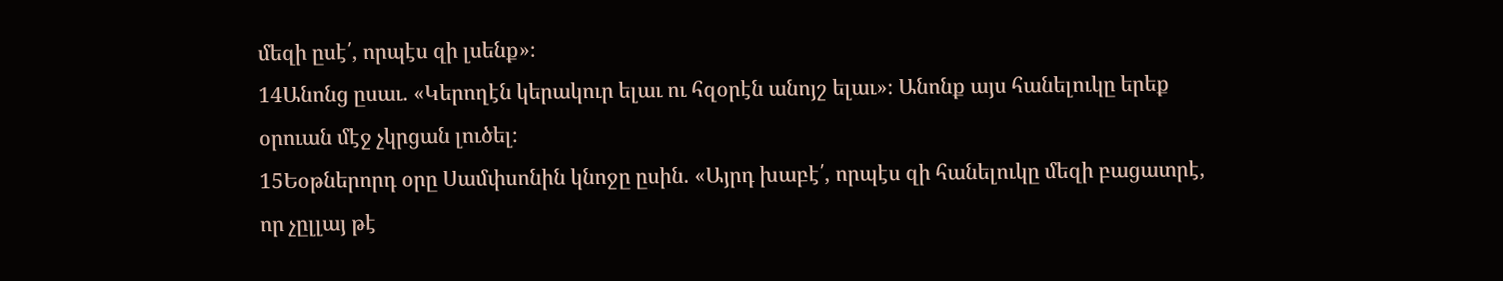մեզի ըսէ՛, որպէս զի լսենք»։
14Անոնց ըսաւ. «Կերողէն կերակուր ելաւ ու հզօրէն անոյշ ելաւ»։ Անոնք այս հանելուկը երեք օրուան մէջ չկրցան լուծել։
15Եօթներորդ օրը Սամփսոնին կնոջը ըսին. «Այրդ խաբէ՛, որպէս զի հանելուկը մեզի բացատրէ, որ չըլլայ թէ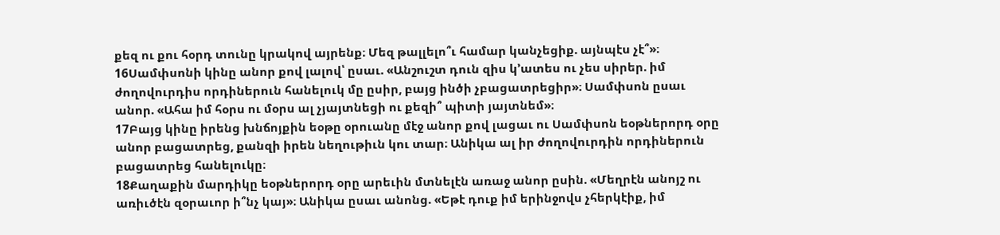քեզ ու քու հօրդ տունը կրակով այրենք։ Մեզ թալլելո՞ւ համար կանչեցիք. այնպէս չէ՞»։
16Սամփսոնի կինը անոր քով լալով՝ ըսաւ. «Անշուշտ դուն զիս կ’ատես ու չես սիրեր. իմ ժողովուրդիս որդիներուն հանելուկ մը ըսիր, բայց ինծի չբացատրեցիր»։ Սամփսոն ըսաւ անոր. «Ահա իմ հօրս ու մօրս ալ չյայտնեցի ու քեզի՞ պիտի յայտնեմ»։
17Բայց կինը իրենց խնճոյքին եօթը օրուանը մէջ անոր քով լացաւ ու Սամփսոն եօթներորդ օրը անոր բացատրեց, քանզի իրեն նեղութիւն կու տար։ Անիկա ալ իր ժողովուրդին որդիներուն բացատրեց հանելուկը։
18Քաղաքին մարդիկը եօթներորդ օրը արեւին մտնելէն առաջ անոր ըսին. «Մեղրէն անոյշ ու առիւծէն զօրաւոր ի՞նչ կայ»։ Անիկա ըսաւ անոնց. «Եթէ դուք իմ երինջովս չհերկէիք, իմ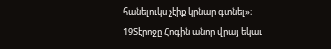հանելուկս չէիք կրնար գտնել»։
19Տէրոջը Հոգին անոր վրայ եկաւ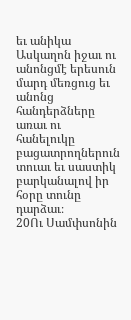եւ անիկա Ասկաղոն իջաւ ու անոնցմէ երեսուն մարդ մեռցուց եւ անոնց հանդերձները առաւ ու հանելուկը բացատրողներուն տուաւ եւ սաստիկ բարկանալով իր հօրը տունը դարձաւ։
20Ու Սամփսոնին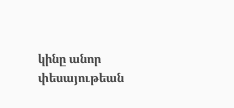կինը անոր փեսայութեան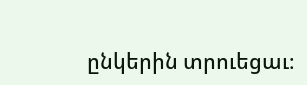ընկերին տրուեցաւ։